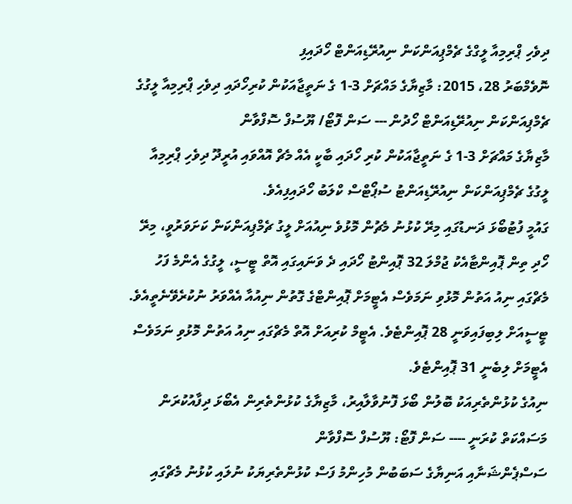ދިވެހި ޕްރިމިއާ ލީގްގެ ޗެމްޕިއަންކަން ނިއުރޭޑިއަންޓް ހޯދައިފި
ނޮވެމްބަރު 28، 2015: މާޒިޔާގެ މައްޗަށް 3-1 ގެ ނަތީޖާއަކުން ކުރިހޯދައި ދިވެހި ޕްރިމިއާ ލީގުގެ ޗެމްޕިއަންކަން ނިއުރޭޑިއަންޓް ހޯދުން --- ސަން ފޮޓޯ/ ޔޫސުފް ސޮފްވާން
މާޒިޔާގެ މައްޗަށް 3-1 ގެ ނަތީޖާއަކުން ކުރި ހޯދައި ބާކީ އެއް މެޗް އޮއްވައި އުރީދޫ ދިވެހި ޕްރިމިއާ ލީގުގެ ޗެމްޕިއަންކަން ނިއުރޭޑިއަންޓު ސުޕޯޓްސް ކްލަބު ހޯދައިފިއެވެ.
ގައުމީ ފުޓުބޯޅަ ދަނޑުގައި މިރޭ ކުޅުނު މެޗުން މޮޅުވެ ނިއުއަށް ލީގު ޗެމްޕިއަންކަން ކަށަވަރުވީ، މިރޭ ހޯދި ތިން ޕޮއިންޓާއެކު ޖުމްލަ 32 ޕޮއިންޓު ހޯދައި ދެ ވަނައިގައި އޮތް ޓީސީ، ލީގުގެ އެންމެ ފަހު މެޗްގައި ނިއު އަތުން މޮޅުވި ނަމަވެސް އެޓީމަށް ޕޮއިންޓްގެ ގޮތުން ނިއުއާ އެއްވަރު ނުކުރެވޭނެތީއެވެ.
ޓީސީއަށް ލިބިފައިވަނީ 28 ޕޮއިންޓެވެ. އެޓީމް ކުރިއަށް އޮތް މެޗްގައި ނިއު އަތުން މޮޅުވި ނަމަވެސް އެޓީމަށް ލިބެނީ 31 ޕޮއިންޓެވެ.
ނިއުގެ ކުޅުންތެރިއަކު ބޮލުން ބޯޅަ ފޮނުވާލާއިރު، މާޒިޔާގެ ކުޅުންތެރިން އެބޯޅަ ދިފާއުކުރަން މަސައްކަތް ކުރަނީ ---- ސަން ފޮޓޯ: ޔޫސުފް ސޮފްވާން
ސަސްޕެންޝަނާއި އަނިޔާގެ ސަބަބުން މުހިންމު ފަސް ކުޅުންތެރިޔަކު ނުލައި ކުޅުނު މެޗްގައި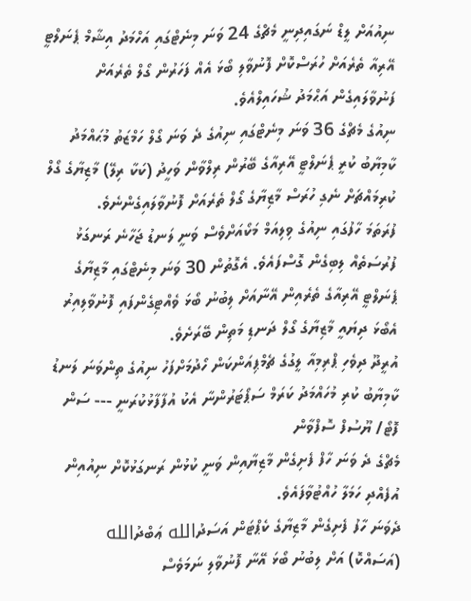ނިއުއަށް ލީޑް ނަގައިދިނީ މެޗްގެ 24 ވަނަ މިނެޓްގައި އަހްމަދު އިޝާމް ޕެނަލްޓީ އޭރިއާ ތެރެއަށް ހުރަސްކޮށް ފޮނުވާލި ބޯޅަ އެއް ފަހަރުން ގޯލް ތެރެއަށް ފަނުވާލައިގެން އަޙްމަދު ޝުހައިލްއެވެ.
ނިއުގެ މެޗްގެ 36 ވަނަ މިނެޓްގައި ނިއުގެ ދެ ވަނަ ގޯލް ހަމްޒަތު މުޙައްމަދު ކާމިޔާބު ކުރީ ޕެނަލްޓީ އޭރިއާގެ ބޭރުން ރިލްވާން ވަހީދު (ކަކާ ރިލޭ) މާޒިޔާގެ ގޯލް ކުރިމައްޗަށް ނެގި ހުރަސް މާޒިޔާގެ ގޯލް ތެރެއަށް ފޮނުވާލައިގެންނެވެ.
ފުރަތަމަ ހާފުގައި ނިއުގެ ވިލިއަމް މަކޯއަށްވެސް ވަނީ ލަނޑު ޖަހާނެ ރަނގަޅު ފުރުސަތެއް ލިބިގެން ގޮސްފައެވެ. އެގޮތުން 30 ވަނަ މިނެޓްގައި މާޒިޔާގެ ޕެނަލްޓީ އޭރިއާގެ ތެރެއިން އޭނާއަށް ލިބުނު ބޯޅަ ވެއްޓިގެންފައި ފޮނުވާލިއިރު އެބޯޅަ ދިޔައީ މާޒިޔާގެ ގޯލް ދަނޑި މަތިން ބޭރަށެވެ.
އުރީދޫ ދިވެހި ޕްރިމިއާ ލީގުގެ ޗެމްޕިއަންކަން ހޯދުމަށްފަހު ނިއުގެ ތިންވަނަ ލަނޑު ކާމިޔާބު ކުރި މުހައްމަދު ކަރަމް ސަޕޯޓަރުންނާ އެކު އުފާފާޅުކުރަނީ --- ސަން ފޮޓޯ/ ޔޫސުފް ސޮފްވާން
މެޗްގެ ދެ ވަނަ ހާފް ފެށިގެން މާޒިޔާއިން ވަނީ ކުޅުން ރަނގަޅުކޮށް ނިއުއިން އުފެއްދި ހަމަލާ ހުއްޓުވާފައެވެ.
ދެވަނަ ހާފު ފެށިގެން މާޒިޔާގެ ކެޕްޓަން އަސަދުالله ޢަބްދުالله (އަސައްކޮ) އަށް ލިބުނު ބޯޅަ އޭނާ ފޮނުވާލި ނަމަވެސް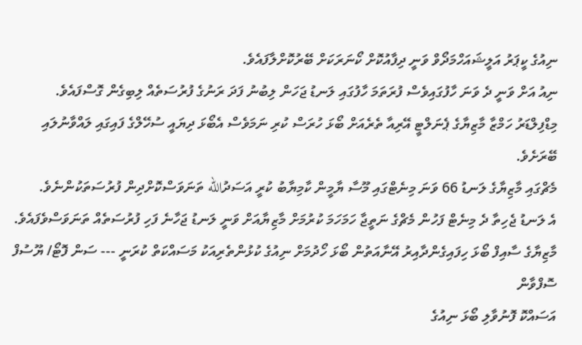ނިއުގެ ކީޕަރު އަލީޝައަހްމަދޯވް ވަނީ ދިފާއުކޮށް ކޯނަރަކަށް ބޭރުކޮށްލާފައެވެ.
ނިއު އަށް ވަނީ ދެ ވަނަ ހާފުގައިވެސް ފުރަތަމަ ހާފުގައި ލަނޑު ޖަހަން ލިބުނު ފަދަ ރަނުގެ ފުރުސަތެއް ލިބިގެން ގޮސްފައެވެ.
މިޑްފިލްޑަރު ހަމްޒާ މާޒިޔާގެ ޕެނަލްޓީ އޭރިއާ ތެރެއަށް ބޯޅަ ހުރަސް ކުރި ނަމަވެސް އެބޯޅަ ދިޔައީ ސުހޭލްގެ ފައިގައި ލައްވާނުލައި ބޭރަށެވެ.
މެޗްގައި މާޒިޔާގެ ލަނޑު 66 ވަނަ މިނެޓްގައި މޫސާ ޔާމީން ކާމިޔާބު ކުރީ އަސަދުالله ތަނަވަސްކޮށްދިން ފުރުސަތަކުންނެވެ.
އެ ލަނޑު ޖެހިތާ ދެ މިނެޓް ފަހުން މެޗްގެ ނަތީޖާ ހަމަހަމަ ކުރުމަށް މާޒިޔާއަށް ވަނީ ލަނޑު ޖަހާނެ ފަހި ފުރުސަތެއް ތަނަވަސްވެފައެވެ.
މާޒިޔާގެ ސާއިފް ބޯޅަ ހިފައިގެންދާއިރު އޭނާއަތުން ބޯޅަ ހޯދުމަށް ނިއުގެ ކުޅުންތެރިއަކު މަސައްކަތް ކުރަނީ --- ސަން ފޮޓޯ/ ޔޫސުފް ސޮފްވާން
އަސައްކޮ ފޮނުވާލި ބޯޅަ ނިއުގެ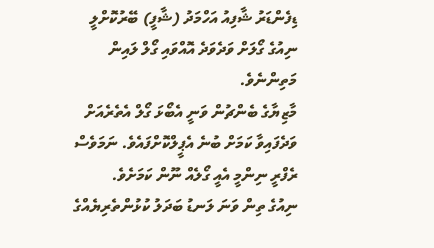ޑިފެންޑަރު ޝާފިއު އަހްމަދު (ޝާފީ) ބޭރުކޮށްލީ ނިއުގެ ގޯލަށް ވަދެވަދެ އޮއްވައި ގޯލް ލައިން މަތިންނެވެ.
މާޒިޔާގެ ބެންޗުން ވަނީ އެބޯޅަ ގޯލް އެތެރެއަށް ވަދެފައިވާ ކަމަށް ބުނެ އެޕީލްކޮށްފައެވެ. ނަމަވެސް ރެފްރީ ނިންމީ އެއީ ގޯލެއް ނޫން ކަމަށެވެ.
ނިއުގެ ތިން ވަނަ ލަނޑު ބަދަލު ކުޅުންތެރިޔެއްގެ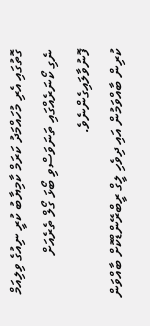ގޮތުގައި އެރި މުހައްމަދު ކަރަމް ކާމިޔާބު ކުރީ ނިއުގެ ވިލިއަމް ނެގި ކޯނަރެއްގައި ތަނަވަސްވި ބޯޅަ ގޯލް ތެރެއަށް ފޮނުވާލައިގެންނެވެ.
ކުރިން ބާއްވަމުން އައި ދިވެހި ލީގް ރީބްރޭންޑްކޮށް ބާއްވަން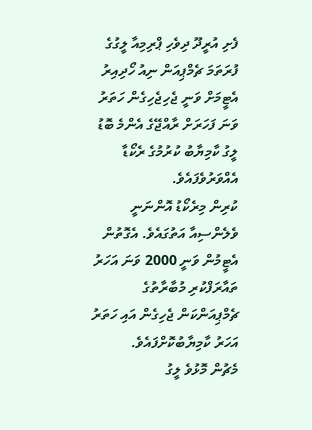ފެށި އުރީދޫ ދިވެހި ޕްރިމިއާ ލީގުގެ ފުރަތަމަ ޗެމްޕިއަން ނިއު ހޯދިއިރު އެޓީމަށް ވަނީ ޖެހިޖެހިގެން ހަތަރު ވަނަ ފަހަރަށް ރާއްޖޭގެ އެންމެ ބޮޑު ލީގު ކާމިޔާބު ކުރުމުގެ ރެކޯޑާ އެއްވަރުވެފައެވެ.
ކުރިން މިރެކޯޑު އޮންނަނީ ވެލެންސިއާ އަތުގައެވެ. އެގޮތުން އެޓީމުން ވަނީ 2000 ވަނަ އަހަރު ތައާރަފްކުރި މުބާރާތުގެ ޗެމްޕިއަންކަން ޖެހިގެން އައި ހަތަރު އަހަރު ކާމިޔާބުކޮށްފައެވެ.
މެޗުން މޮޅުވެ ލީގު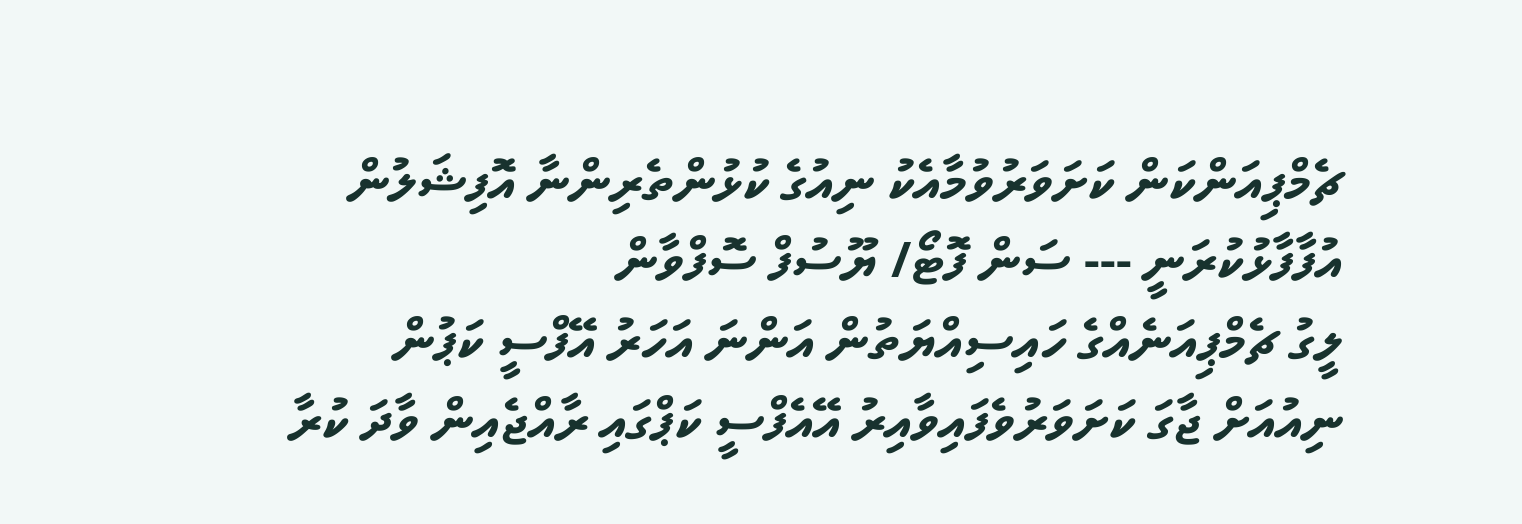ޗެމްޕިއަންކަން ކަށަވަރުވުމާއެކު ނިއުގެ ކުޅުންތެރިންނާ އޮފިޝަލުން އުފާފާޅުކުރަނީ --- ސަން ފޮޓޯ/ ޔޫސުފް ސޮފްވާން
ލީގު ޗެމްޕިއަނެއްގެ ހައިސިއްޔަތުން އަންނަ އަހަރު އޭފްސީ ކަޕުން ނިއުއަށް ޖާގަ ކަށަވަރުވެފައިވާއިރު އޭއެފްސީ ކަޕްގައި ރާއްޖެއިން ވާދަ ކުރާ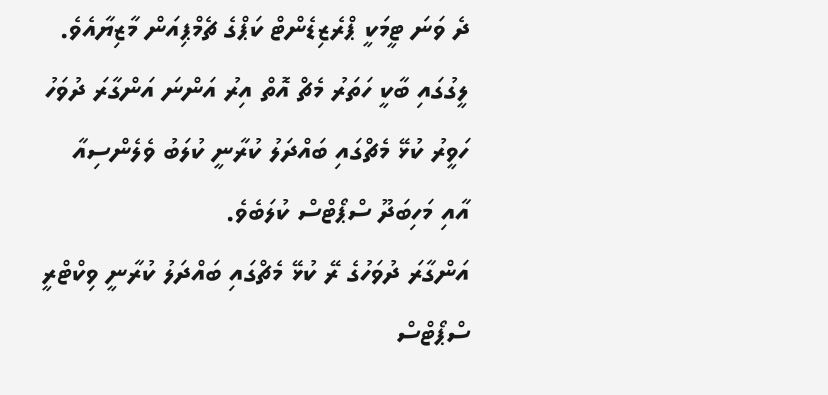ދެ ވަނަ ޓީމަކީ ޕްރެޒިޑެންޓް ކަޕްގެ ޗެމްޕިއަން މާޒިޔާއެވެ.
ލީގުގައި ބާކީ ހަތަރު މެޗް އޮތް އިރު އަންނަ އަންގާރަ ދުވަހު ހަވީރު ކުޅޭ މެޗްގައި ބައްދަލު ކުރާނީ ކުލަބު ވެލެންސިއާ އާއި މަހިބަދޫ ސްޕޯޓްސް ކުލަބެވެ.
އަންގާރަ ދުވަހުގެ ރޭ ކުޅޭ މެޗްގައި ބައްދަލު ކުރާނީ ވިކްޓްރީ ސްޕޯޓްސް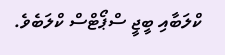ކްލަބާއި ބީޖީ ސްޕޯޓްސް ކްލަބެވެ.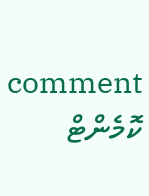comment ކޮމެންޓް